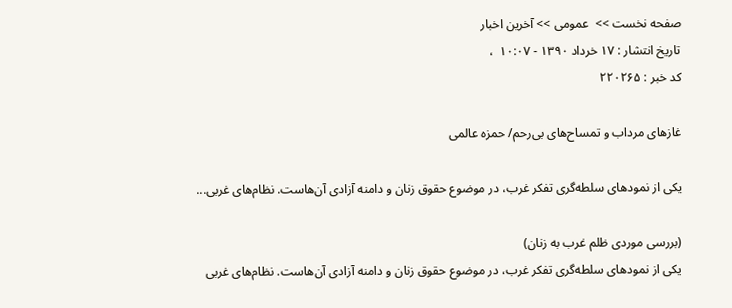صفحه نخست >>  عمومی >> آخرین اخبار
تاریخ انتشار : ۱۷ خرداد ۱۳۹۰ - ۱۰:۰۷  ،
کد خبر : ۲۲۰۲۶۵

غازهای مرداب و تمساح‌های بی‌رحم/ حمزه عالمی

یکی از نمودهای سلطه‌گری تفکر غرب، در موضوع حقوق زنان و دامنه آزادی آن‌هاست. نظام‌های غربی...

(بررسی موردی ظلم غرب به زنان)
یکی از نمودهای سلطه‌گری تفکر غرب، در موضوع حقوق زنان و دامنه آزادی آن‌هاست. نظام‌های غربی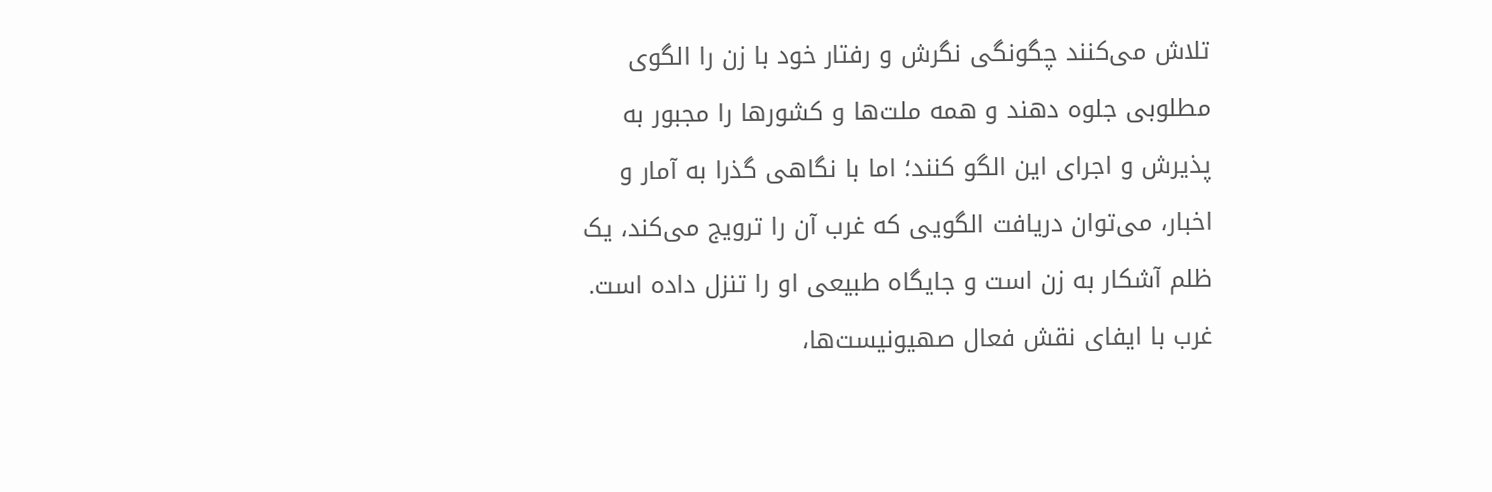تلاش می‌کنند چگونگی نگرش و رفتار خود با زن را الگوی مطلوبی جلوه دهند و همه ملت‌ها و کشورها را مجبور به پذیرش و اجرای این الگو کنند؛ اما با نگاهی گذرا به آمار و اخبار، می‌توان دریافت الگویی که غرب آن را ترویج می‌کند، یک ظلم آشکار به زن است و جایگاه طبیعی او را تنزل داده است. غرب با ایفای نقش فعال صهیونیست‌ها،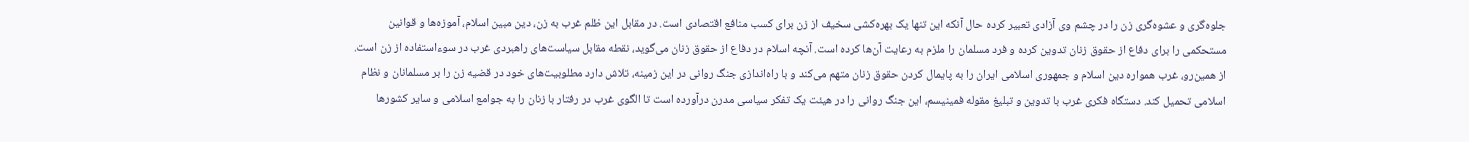جلوه‌گری و عشوه‌گری زن را در چشم وی آزادی تعبیر کرده حال آنکه این تنها یک بهره‌کشی سخیف از زن برای کسب منافع اقتصادی است. در مقابل این ظلم غرب به زن، دین مبین اسلام، آموزه‌ها و قوانین مستحکمی را برای دفاع از حقوق زنان تدوین کرده و فرد مسلمان را ملزم به رعایت آن‌ها کرده است. آنچه اسلام در دفاع از حقوق زنان می‌گوید، نقطه مقابل سیاست‌های راهبردی غرب در سوءاستفاده از زن است. از همین‌رو، غرب همواره دین اسلام و جمهوری اسلامی ایران را به پایمال کردن حقوق زنان متهم می‌کند و با راه‌اندازی جنگ روانی در این زمینه، تلاش دارد مطلوبیت‌های خود در قضیه زن را بر مسلمانان و نظام اسلامی تحمیل کند. دستگاه فکری غرب با تدوین و تبلیغ مقوله فمینیسم، این جنگ روانی را در هیئت یک تفکر سیاسی مدرن درآورده است تا الگوی غرب در رفتار با زنان را به جوامع اسلامی و سایر کشورها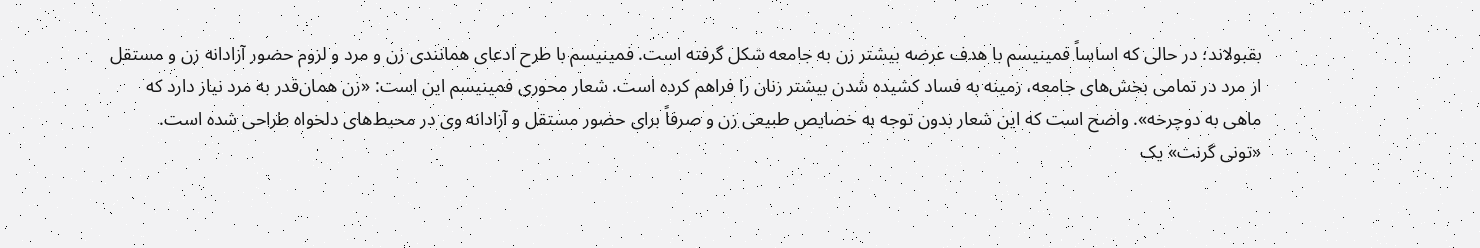بقبولاند؛ در حالی که اساساً فمینیسم با هدف عرضه بیشتر زن به جامعه شکل گرفته است. فمینیسم با طرح ادعای همانندی زن و مرد و لزوم حضور آزادانه زن و مستقل از مرد در تمامی بخش‌های جامعه، زمینه به فساد کشیده شدن بیشتر زنان را فراهم کرده است. شعار محوری فمینیسم این است: «زن همان‌قدر به مرد نیاز دارد که ماهی به دوچرخه». واضح است که این شعار بدون توجه به خصایص طبیعی زن و صرفاً برای حضور مستقل و آزادانه وی در محیط‌های دلخواه طراحی شده است.
«تونی گرنت» یک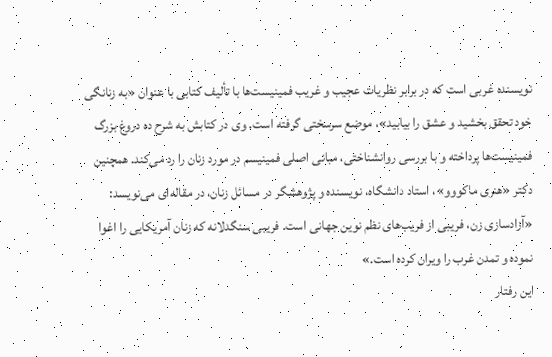نویسنده غربی است که در برابر نظریات عجیب و غریب فمینیست‌ها با تألیف کتابی با عنوان «به زنانگی خود تحقق بخشید و عشق را بیابید»، موضع سرسختی گرفته است. وی در کتابش به شرح ده دروغ بزرگ فمینیست‌ها پرداخته و با بررسی روانشناختی، مبانی اصلی فمینیسم در مورد زنان را رد می‌کند. همچنین دکتر «هنری ماکووو»، استاد دانشگاه، نویسنده و پژوهشگر در مسائل زنان، در مقاله‌ای می‌‌نویسد: «آزادسازی زن، فریبی از فریب‌های نظم نوین جهانی است. فریبی سنگدلانه که زنان آمریکایی را اغوا نموده و تمدن غرب را ویران کرده است.»
این رفتار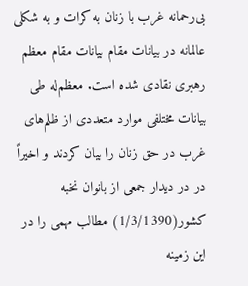بی‌رحمانه غرب با زنان به کرات و به شکلی عالمانه در بیانات مقام بیانات مقام معظم رهبری نقادی شده است. معظم‌له طی بیانات مختلفی موارد متعددی از ظلم‌های غرب در حق زنان را بیان کردند و اخیراً در در دیدار جمعی از بانوان نخبه کشور(1/3/1390) مطالب مهمی را در این زمینه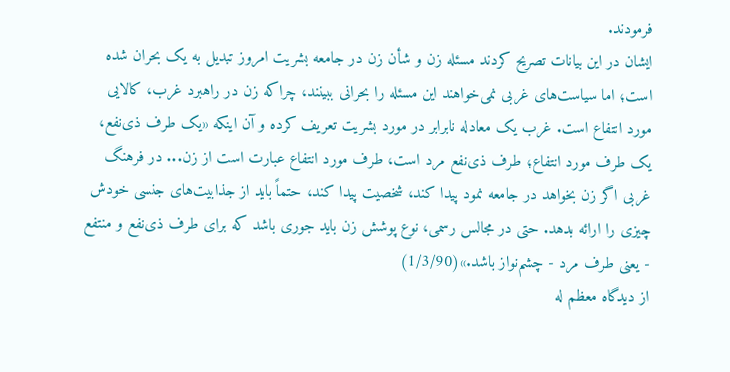فرمودند.
ایشان در این بیانات تصریح کردند مسئله‌ زن و شأن زن در جامعه بشریت امروز تبدیل به یک بحران شده است؛ اما سیاست‌های غربی نمی‌خواهند این مسئله را بحرانی ببینند، چراکه زن در راهبرد غرب، کالایی مورد انتفاع است. غرب یک معادله نابرابر در مورد بشریت تعریف کرده و آن اینکه «یک طرف ذی‌نفع، یک طرف مورد انتفاع؛ طرف ذی‌نفع مرد است، طرف مورد انتفاع عبارت است از زن... در فرهنگ غربی اگر زن بخواهد در جامعه نمود پیدا کند، شخصیت پیدا کند، حتماً باید از جذابیت‌های جنسی خودش چیزی را ارائه بدهد. حتی در مجالس رسمی، نوع پوشش زن باید جوری باشد که برای طرف ذی‌نفع و منتفع - یعنی طرف مرد - چشم‌نواز باشد.»(1/3/90)
از دیدگاه معظم له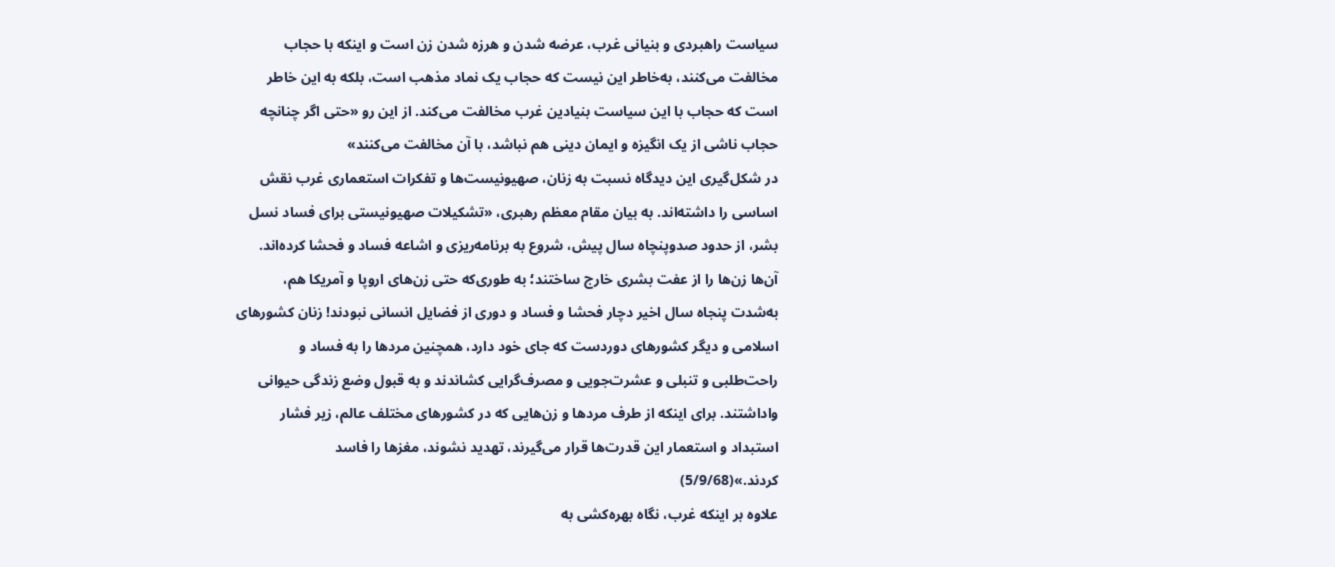سیاست راهبردی و بنیانی غرب، عرضه شدن و هرزه شدن زن است و اینکه با حجاب مخالفت می‌کنند، به‌خاطر این نیست که حجاب یک نماد مذهب است، بلکه به این خاطر است که حجاب با این سیاست بنیادین غرب مخالفت می‌کند. از این رو «حتی اگر چنانچه حجاب ناشی از یک انگیزه و ایمان دینی هم نباشد، با آن مخالفت می‌کنند»
در شکل‌گیری این دیدگاه نسبت به زنان، صهیونیست‌ها و تفکرات استعماری غرب نقش اساسی را داشته‌اند. به بیان مقام معظم رهبری، «تشکیلات صهیونیستی برای فساد نسل بشر، از حدود صدوپنچاه سال پیش، شروع به برنامه‌ریزی و اشاعه فساد و فحشا کرده‌اند. آن‌ها زن‌ها را از عفت بشری خارج ساختند؛ به طوری‌که حتی زن‌های اروپا و آمریکا هم، به‌شدت پنجاه سال اخیر دچار فحشا و فساد و دوری از فضایل انسانی نبودند! زنان کشورهای اسلامی و دیگر کشورهای دوردست که جای خود دارد، همچنین مردها را به فساد و راحت‌طلبی و تنبلی و عشرت‌جویی و مصرف‌گرایی کشاندند و به قبول وضع زندگی حیوانی واداشتند. برای اینکه از طرف مردها و زن‌هایی که در کشورهای مختلف عالم، زیر فشار استبداد و استعمار این قدرت‌ها قرار می‌گیرند، تهدید نشوند، مغزها را فاسد کردند.»(5/9/68)
علاوه بر اینکه غرب، نگاه بهره‌کشی به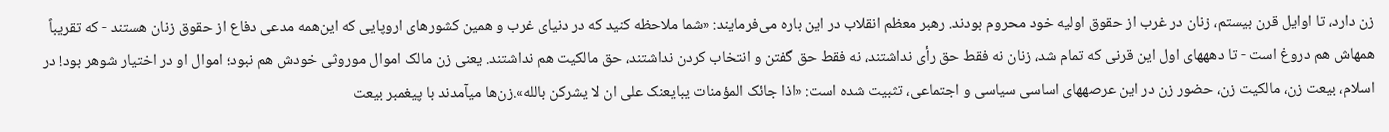زن دارد، تا اوایل قرن بیستم، زنان در غرب از حقوق اولیه خود محروم بودند. رهبر معظم انقلاب در این باره می‌فرمایند: «شما ملاحظه کنید که در دنیای غرب و همین کشورهای اروپایی که این‌همه مدعی دفاع از حقوق زنان هستند - که تقریباً همهاش هم دروغ است - تا دهههای اول این قرنی که تمام شد، زنان نه فقط حق رأی نداشتند، نه فقط حق گفتن و انتخاب کردن نداشتند، حق مالکیت هم نداشتند. یعنی زن مالک اموال موروثی خودش هم نبود؛ اموال او در اختیار شوهر بود! در اسلام، بیعت زن، مالکیت زن، حضور زن در این عرصههای اساسی سیاسی و اجتماعی، تثبیت شده است: «اذا جائک المؤمنات یبایعنک علی ان لا یشرکن بالله».زن‌ها میآمدند با پیغمبر بیعت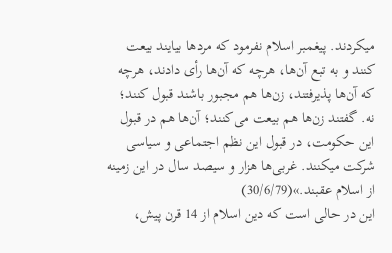میکردند. پیغمبر اسلام نفرمود که مردها بیایند بیعت کنند و به تبع آن‌ها، هرچه که آن‌ها رأی دادند، هرچه که آن‌ها پذیرفتند، زن‌ها هم مجبور باشند قبول کنند؛ نه. گفتند زن‌ها هم بیعت می‌کنند؛ آن‌ها هم در قبول این حکومت، در قبول این نظم اجتماعی و سیاسی شرکت میکنند. غربی‌ها هزار و سیصد سال در این زمینه از اسلام عقبند.»(30/6/79)
این در حالی است که دین اسلام از 14 قرن پیش،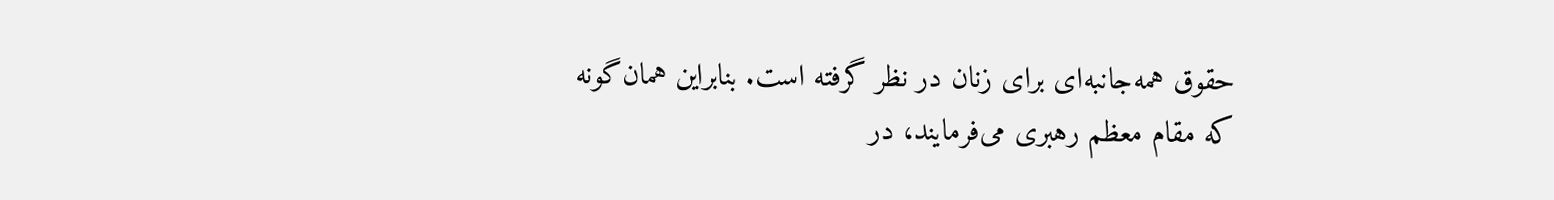حقوق همه‌جانبه‌ای برای زنان در نظر گرفته است. بنابراین همان‌گونه که مقام معظم رهبری می‌فرمایند، در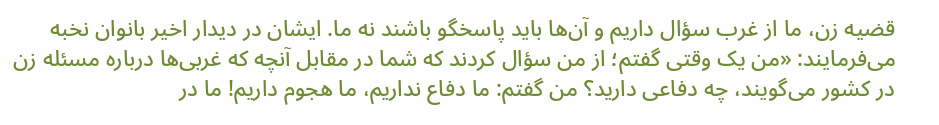قضیه زن، ما از غرب سؤال داریم و آن‌ها باید پاسخگو باشند نه ما. ایشان در دیدار اخیر بانوان نخبه می‌فرمایند: «من یک وقتی گفتم؛ از من سؤال کردند که شما در مقابل آنچه که غربی‌ها درباره‌ مسئله‌ زن در کشور می‌گویند، چه دفاعی دارید؟ من گفتم: ما دفاع نداریم، ما هجوم داریم! ما در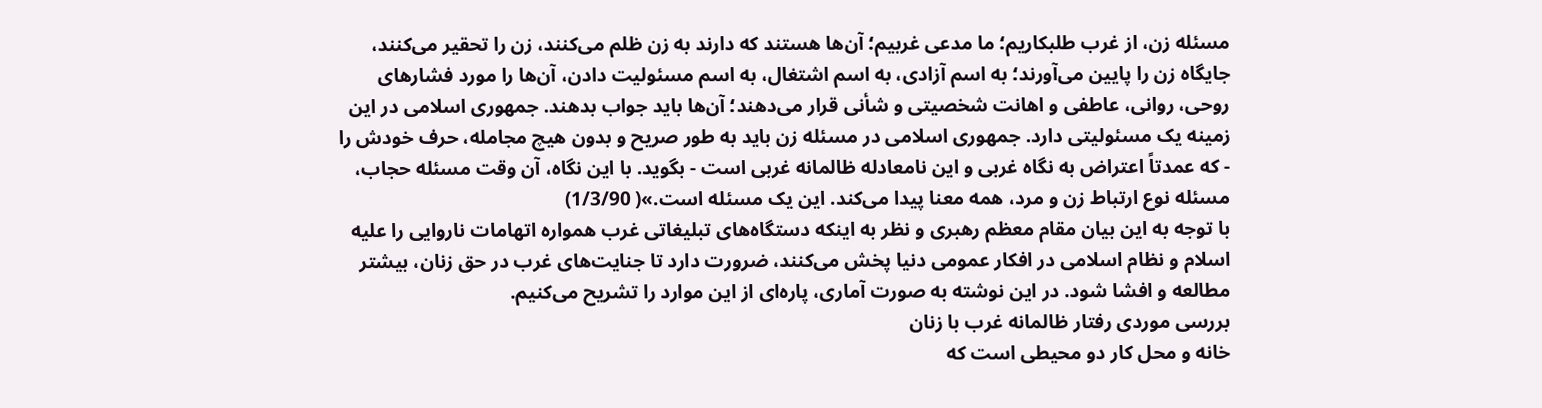مسئله‌ زن، از غرب طلبکاریم؛ ما مدعی غربیم؛ آن‌ها هستند که دارند به زن ظلم می‌کنند، زن را تحقیر می‌کنند، جایگاه زن را پایین می‌آورند؛ به اسم آزادی، به اسم اشتغال، به اسم مسئولیت دادن، آن‌ها را مورد فشارهای روحی، روانی، عاطفی و اهانت شخصیتی و شأنی قرار می‌دهند؛ آن‌ها باید جواب بدهند. جمهوری اسلامی در این زمینه یک مسئولیتی دارد. جمهوری اسلامی در مسئله‌ زن باید به طور صریح و بدون هیچ مجامله، حرف خودش را - که عمدتاً اعتراض به نگاه غربی و این نامعادله‌ ظالمانه‌ غربی است - بگوید. با این نگاه، آن وقت مسئله‌ حجاب، مسئله‌ نوع ارتباط زن و مرد، همه معنا پیدا می‌کند. این یک مسئله است.»( 1/3/90)
با توجه به این بیان مقام معظم رهبری و نظر به اینکه دستگاه‌های تبلیغاتی غرب همواره اتهامات ناروایی را علیه اسلام و نظام اسلامی در افکار عمومی دنیا پخش می‌کنند، ضرورت دارد تا جنایت‌های غرب در حق زنان، بیشتر مطالعه و افشا شود. در این نوشته به صورت آماری، پاره‌ای از این موارد را تشریح می‌کنیم.
بررسی موردی رفتار ظالمانه غرب با زنان
خانه و محل کار دو محیطی است که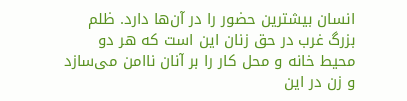انسان بیشترین حضور را در آن‌ها دارد. ظلم بزرگ غرب در حق زنان این است که هر دو محیط خانه و محل کار را بر آنان ناامن می‌سازد و زن در این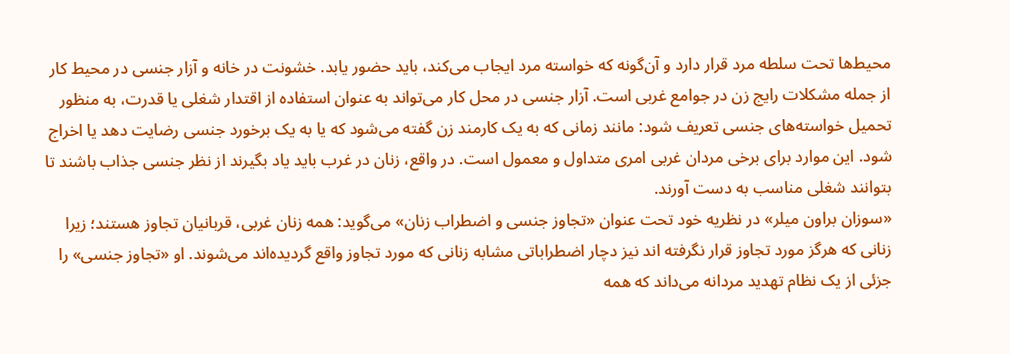محیط‌ها تحت سلطه مرد قرار دارد و آن‌گونه که خواسته مرد ایجاب می‌کند، باید حضور یابد. خشونت در خانه و آزار جنسی در محیط کار از جمله مشکلات رایج زن در جوامع غربی است. آزار جنسی در محل کار می‌تواند به عنوان استفاده از اقتدار شغلی یا قدرت، به منظور تحمیل خواسته‌های جنسی تعریف شود: مانند زمانی که به یک کارمند زن گفته می‌شود که یا به یک برخورد جنسی رضایت دهد یا اخراج شود. این موارد برای برخی مردان غربی امری متداول و معمول است. در واقع، زنان در غرب باید یاد بگیرند از نظر جنسی جذاب باشند تا بتوانند شغلی مناسب به دست آورند.
«سوزان براون میلر» در نظریه خود تحت عنوان «تجاوز جنسی و اضطراب زنان» می‌گوید: همه زنان غربی، قربانیان تجاوز هستند؛ زیرا زنانی که هرگز مورد تجاوز قرار نگرفته اند نیز دچار اضطراباتی مشابه زنانی که مورد تجاوز واقع گردیده‌اند می‌شوند. او «تجاوز جنسی» را جزئی از یک نظام تهدید مردانه می‌داند که همه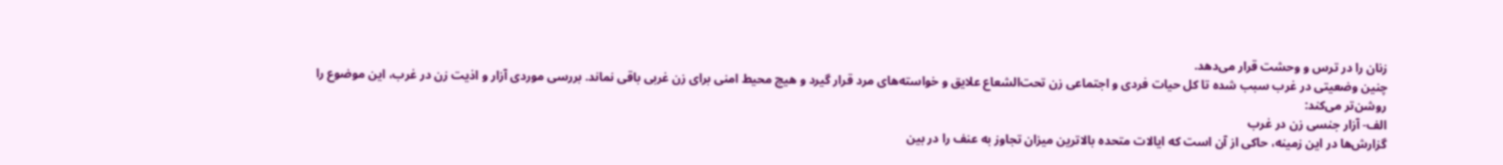زنان را در ترس و وحشت قرار می‌دهد.
چنین وضعیتی در غرب سبب شده تا کل حیات فردی و اجتماعی زن تحت‌الشعاع علایق و خواسته‌های مرد قرار گیرد و هیچ محیط امنی برای زن غربی باقی نماند. بررسی موردی آزار و اذیت زن در غرب، این موضوع را روشن‌تر می‌کند:
الف- آزار جنسی زن در غرب
گزارش‌ها در این زمینه، حاکی از آن است که ایالات متحده بالاترین میزان تجاوز به عنف را در بین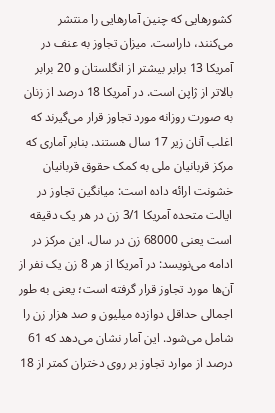کشور‌هایی که چنین آمارهایی را منتشر می‌کنند، داراست. میزان تجاوز به عنف در آمریکا 13 برابر بیشتر از انگلستان و 20 برابر بالاتر از ژاپن است. در آمریکا 18 درصد از زنان به صورت روزانه مورد تجاوز قرار می‌گیرند که اغلب آنان زیر 17 سال هستند. بنابر آماری که مرکز قربانیان ملی به کمک حقوق قربانیان خشونت ارائه داده است: میانگین تجاوز در ایالت متحده آمریکا 3/1 زن در هر یک دقیقه است یعنی 68000 زن در سال. این مرکز در ادامه می‌نویسد: در آمریکا از هر 8 زن یک نفر از آن‌ها مورد تجاوز قرار گرفته است؛ یعنی به طور اجمالی حداقل دوازده میلیون و صد هزار زن را شامل می‌شود. این آمار نشان می‌دهد که 61 درصد از موارد تجاوز بر روی دختران کمتر از 18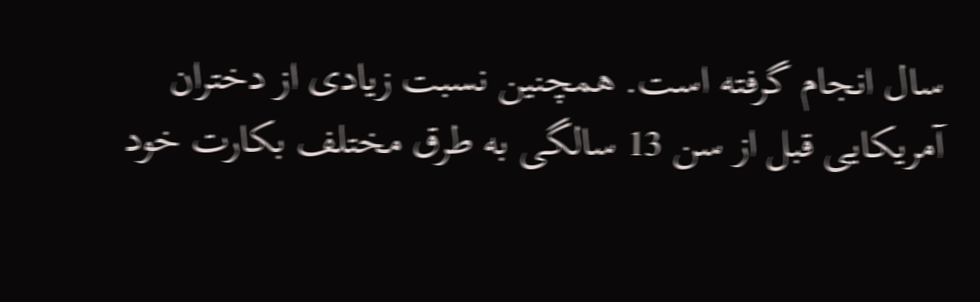سال انجام گرفته است. همچنین نسبت زیادی از دختران آمریکایی قبل از سن 13 سالگی به طرق مختلف بکارت خود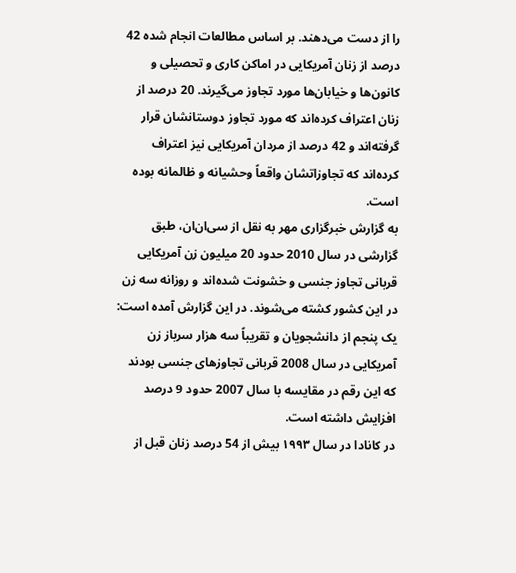را از دست می‌دهند. بر اساس مطالعات انجام شده 42 درصد از زنان آمریکایی در اماکن کاری و تحصیلی و کانون‌ها و خیابان‌ها مورد تجاوز می‌گیرند. 20 درصد از زنان اعتراف کرده‌اند که مورد تجاوز دوستانشان قرار گرفته‌اند و 42 درصد از مردان آمریکایی نیز اعتراف کرده‌اند که تجاوزاتشان واقعاً وحشیانه و ظالمانه بوده است.
به گزارش خبرگزاری مهر به نقل از سی‌ان‌ان، طبق گزارشی در سال 2010 حدود 20 میلیون زن آمریکایی قربانی تجاوز جنسی و خشونت شده‌اند و روزانه سه زن در این کشور کشته می‌شوند. در این گزارش آمده است: یک پنجم از دانشجویان و تقریباً سه هزار سرباز زن آمریکایی در سال 2008 قربانی تجاوزهای جنسی بودند که این رقم در مقایسه با سال 2007 حدود 9 درصد افزایش داشته است.
در کانادا در سال ۱۹۹۳ بیش از 54 درصد زنان قبل از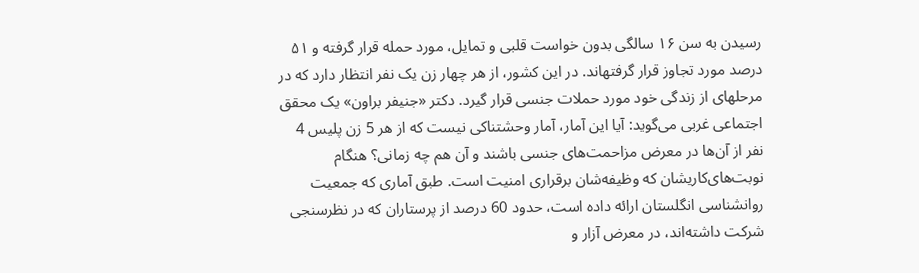رسیدن به سن ۱۶ سالگی بدون خواست قلبی و تمایل، مورد حمله قرار گرفته و ۵۱ درصد مورد تجاوز قرار گرفتهاند. در این کشور، از هر چهار زن یک نفر انتظار دارد که در مرحلهای از زندگی خود مورد حملات جنسی قرار گیرد. دکتر «جنیفر براون» یک محقق اجتماعی غربی می‌گوید: آیا این آمار، آمار وحشتناکی نیست که از هر 5 زن پلیس 4 نفر از آن‌ها در معرض مزاحمت‌های جنسی باشند و آن هم چه زمانی؟ هنگام نوبت‌های‌کاریشان که وظیفه‌شان برقراری امنیت است. طبق آماری که جمعیت روانشناسی انگلستان ارائه داده است، حدود 60 درصد از پرستاران که در نظرسنجی شرکت داشته‌اند، در معرض آزار و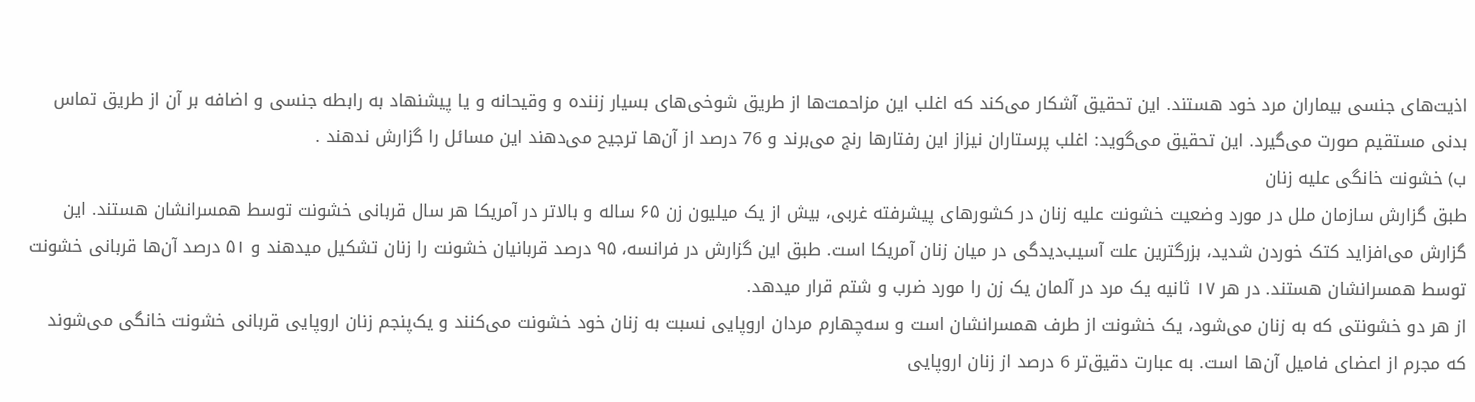اذیت‌های جنسی بیماران مرد خود هستند. این تحقیق آشکار می‌کند که اغلب این مزاحمت‌ها از طریق شوخی‌های بسیار زننده و وقیحانه و یا پیشنهاد به رابطه جنسی و اضافه بر آن از طریق تماس بدنی مستقیم صورت می‌گیرد. این تحقیق می‌گوید: اغلب پرستاران نیزاز این رفتارها رنج می‌برند و 76 درصد از آن‌ها ترجیح می‌دهند این مسائل را گزارش ندهند .
ب) خشونت خانگی علیه زنان
طبق گزارش سازمان ملل در مورد وضعیت خشونت علیه زنان در کشورهای پیشرفته غربی، بیش از یک میلیون زن ۶۵ ساله و بالاتر در آمریکا هر سال قربانی خشونت توسط همسرانشان هستند. این گزارش می‌افزاید کتک خوردن شدید، بزرگترین علت آسیب‌دیدگی در میان زنان آمریکا است. طبق این گزارش در فرانسه، ۹۵ درصد قربانیان خشونت را زنان تشکیل میدهند و ۵۱ درصد آن‌ها قربانی خشونت توسط همسرانشان هستند. در هر ۱۷ ثانیه یک مرد در آلمان یک زن را مورد ضرب و شتم قرار میدهد.
از هر دو خشونتی که به زنان می‌شود، یک خشونت از طرف همسرانشان است و سه‌چهارم مردان اروپایی نسبت به زنان خود خشونت می‌کنند و یک‌پنجم زنان اروپایی قربانی خشونت خانگی می‌شوند که مجرم از اعضای فامیل آن‌ها است. به عبارت دقیق‌تر 6 درصد از زنان اروپایی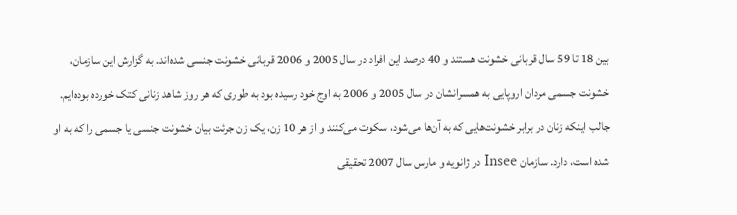بین 18 تا 59 سال قربانی خشونت هستند و 40 درصد این افراد در سال 2005 و 2006 قربانی خشونت جنسی شده‌‌اند. به گزارش این سازمان، خشونت جسمی مردان اروپایی به همسرانشان در سال 2005 و 2006 به اوج خود رسیده بود به طوری که هر روز شاهد زنانی کتک خورده بوده‌ایم.
جالب اینکه زنان در برابر خشونت‌هایی که به آن‌ها می‌شود، سکوت می‌کنند و از هر 10 زن، یک زن جرئت بیان خشونت جنسی یا جسمی را که به او شده است، دارد. سازمان Insee در ژانویه و مارس سال 2007 تحقیقی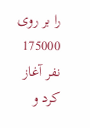را بر روی 175000 نفر آغاز کرد و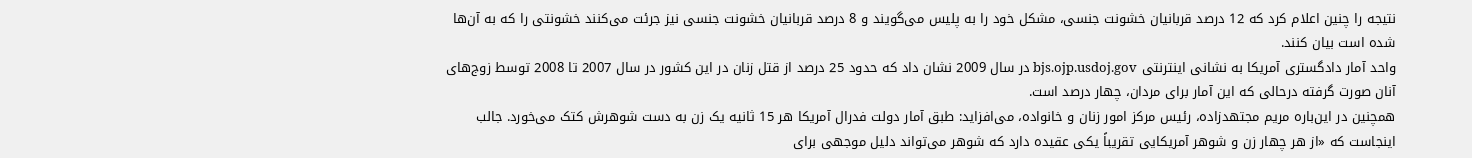نتیجه را چنین اعلام کرد که 12 درصد قربانیان خشونت جنسی، مشکل خود را به پلیس می‌گویند و 8 درصد قربانیان خشونت جنسی نیز جرئت می‌کنند خشونتی را که به آن‌ها شده است بیان کنند.
واحد آمار دادگستری آمریکا به نشانی اینترنتی bjs.ojp.usdoj.gov در سال 2009 نشان داد که حدود 25 درصد از قتل زنان در این کشور در سال 2007 تا 2008 توسط زوج‌های آنان صورت گرفته درحالی که این آمار برای مردان، چهار درصد است.
همچنین در این‌باره مریم مجتهدزاده، رئیس مرکز امور زنان و خانواده، می‌افزاید: طبق آمار دولت فدرال آمریکا هر 15 ثانیه یک زن به دست شوهرش کتک می‌خورد. جالب اینجاست که «از هر چهار زن و شوهر آمریکایی تقریباً یکی عقیده دارد که شوهر می‌تواند دلیل موجهی برای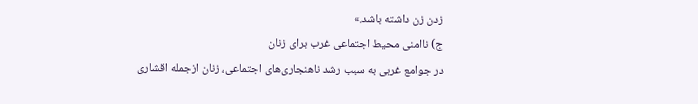زدن زن داشته باشد.»
ج) ناامنی محیط اجتماعی غرب برای زنان
در جوامع غربی به سبب رشد ناهنجاری‌های اجتماعی، زنان ازجمله اقشاری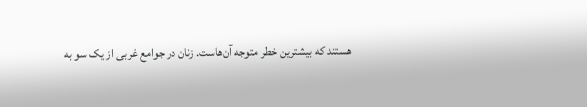هستند که بیشترین خطر متوجه آن‌هاست. زنان در جوامع غربی از یک سو به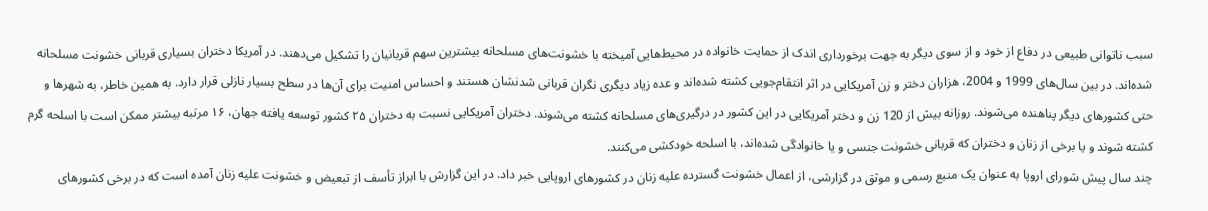سبب ناتوانی طبیعی در دفاع از خود و از سوی دیگر به جهت برخورداری اندک از حمایت خانواده در محیط‌هایی آمیخته با خشونت‌های مسلحانه بیشترین سهم قربانیان را تشکیل می‌دهند. در آمریکا دختران بسیاری قربانی خشونت مسلحانه شده‌اند. در بین سال‌های 1999 و 2004، هزاران دختر و زن آمریکایی در اثر انتقام‌جویی کشته شده‌اند و عده زیاد دیگری نگران قربانی شدنشان هستند و احساس امنیت برای آن‌ها در سطح بسیار نازلی قرار دارد. به همین خاطر، به شهرها و حتی کشور‌های دیگر پناهنده می‌شوند. روزانه بیش از 120 زن و دختر آمریکایی در این کشور در درگیری‌های مسلحانه کشته می‌شوند. دختران آمریکایی نسبت به دختران ۲۵ کشور توسعه یافته جهان، ۱۶ مرتبه بیشتر ممکن است با اسلحه گرم کشته شوند و یا برخی از زنان و دختران که قربانی خشونت جنسی و یا خانوادگی شده‌اند، با اسلحه خودکشی می‌کنند.
چند سال پیش شورای اروپا به عنوان یک منبع رسمی و موثق در گزارشی، از اعمال خشونت گسترده علیه زنان در کشورهای اروپایی خبر داد. در این گزارش با ابراز تأسف از تبعیض و خشونت علیه زنان آمده است که در برخی کشورهای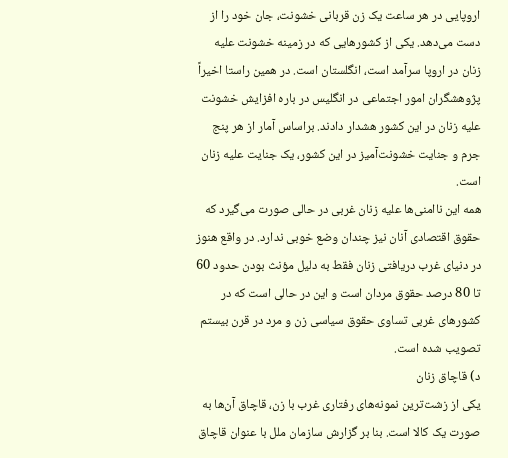اروپایی در هر ساعت یک زن قربانی خشونت، جان خود را از دست می‌دهد. یکی از کشورهایی که در زمینه خشونت علیه زنان در اروپا سرآمد است، انگلستان است. در همین راستا اخیراً پژوهشگران امور اجتماعی در انگلیس در باره افزایش خشونت علیه زنان در این کشور هشدار دادند. براساس آمار از هر پنج جرم و جنایت خشونت‌آمیز در این کشور، یک جنایت علیه زنان است.
همه این ناامنی‌ها علیه زنان غربی در حالی صورت می‌گیرد که حقوق اقتصادی آنان نیز چندان وضع خوبی ندارد. در واقع هنوز در دنیای غرب دریافتی زنان فقط به دلیل مؤنث بودن حدود 60 تا 80 درصد حقوق مردان است و این در حالی است که در کشورهای غربی تساوی حقوق سیاسی زن و مرد در قرن بیستم تصویب شده است.
د) قاچاق زنان
یکی از زشت‌ترین نمونه‌های رفتاری غرب با زن، قاچاق آن‌ها به صورت یک کالا است. بنا بر گزارش سازمان ملل با عنوان قاچاق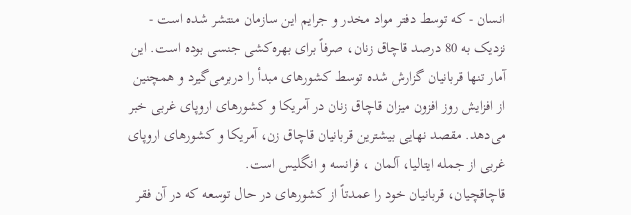انسان - که توسط دفتر مواد مخدر و جرایم این سازمان منتشر شده است - نزدیک به 80 درصد قاچاق زنان، صرفاً برای بهره‌کشی جنسی بوده است. این آمار تنها قربانیان گزارش شده توسط کشورهای مبدأ را در‌برمی‌گیرد و همچنین از افزایش روز افزون میزان قاچاق زنان در آمریکا و کشورهای اروپای غربی خبر می‌دهد. مقصد نهایی بیشترین قربانیان قاچاق زن، آمریکا و کشورهای اروپای غربی از جمله ایتالیا، آلمان ، فرانسه و انگلیس است.
قاچاقچیان، قربانیان خود را عمدتاً از کشورهای در حال توسعه که در آن فقر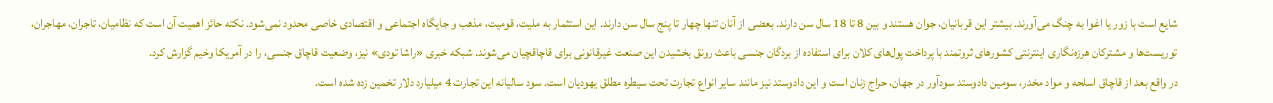شایع است با زور یا اغوا به چنگ می‌آورند. بیشتر این قربانیان، جوان هستند و بین 8 تا 18 سال سن دارند. بعضی از آنان تنها چهار تا پنج سال سن دارند. این استثمار به ملیت، قومیت، مذهب و جایگاه اجتماعی و اقتصادی خاصی محدود نمی‌شود. نکته حائز اهمیت آن است که نظامیان، تاجران، مهاجران، توریست‌ها و مشترکان هرزه‌نگاری اینترنتی کشورهای ثروتمند با پرداخت پول‌های کلان برای استفاده از بردگان جنسی باعث رونق بخشیدن این صنعت غیرقانونی برای قاچاقچیان می‌شوند. شبکه خبری «راشا تودی» نیز، وضعیت قاچاق جنسی، را در آمریکا وخیم گزارش کرد.
در واقع بعد از قاچاق اسلحه و مواد مخدر، سومین دادوستد سودآور در جهان، حراج زنان است و این داد‌و‌ستد نیز مانند سایر انواع تجارت تحت سیطره مطلق یهودیان است. سود سالیانه این تجارت 4 میلیارد دلار تخمین زده شده است.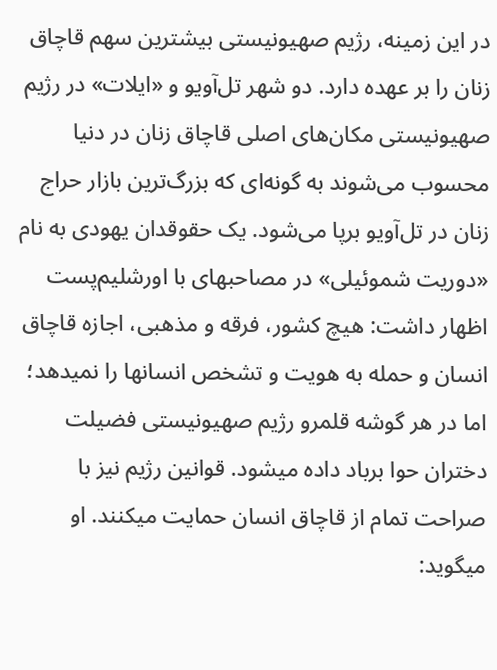در این زمینه، رژیم صهیونیستی بیشترین سهم قاچاق زنان را بر عهده دارد. دو شهر تل‌آویو و «ایلات» در رژیم صهیونیستی مکان‌های اصلی قاچاق زنان در دنیا محسوب می‌شوند به گونه‌ای که بزرگ‌ترین بازار حراج زنان در تل‌آویو برپا می‌شود. یک حقوقدان یهودی به نام «دوریت شموئیلی» در مصاحبهای با اورشلیم‌پست اظهار داشت: هیچ کشور، فرقه و مذهبی، اجازه قاچاق انسان و حمله به هویت و تشخص انسانها را نمیدهد؛ اما در هر گوشه قلمرو رژیم صهیونیستی فضیلت دختران حوا برباد داده میشود. قوانین رژیم نیز با صراحت تمام از قاچاق انسان حمایت میکنند. او میگوید: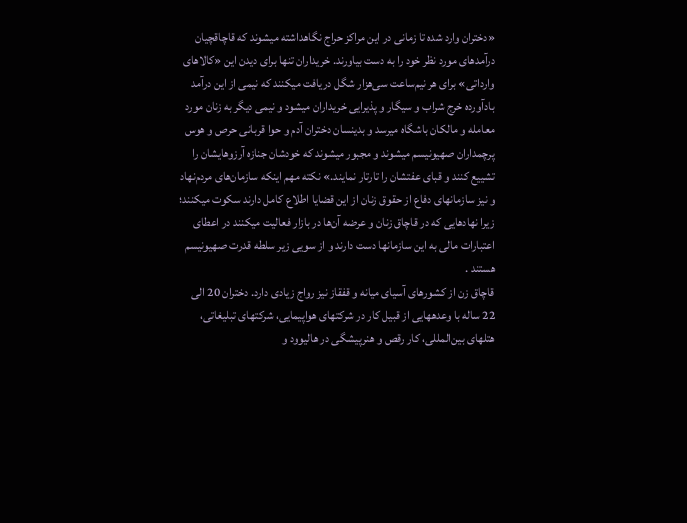«دختران وارد شده تا زمانی در این مراکز حراج نگاهداشته میشوند که قاچاقچیان درآمدهای مورد نظر خود را به دست بیاورند. خریداران تنها برای دیدن این «کالاهای وارداتی» برای هر نیم‌ساعت سی‌هزار شگل دریافت میکنند که نیمی از این درآمد بادآورده خرج شراب و سیگار و پذیرایی خریداران میشود و نیمی دیگر به زنان مورد معامله و مالکان باشگاه میرسد و بدینسان دختران آدم و حوا قربانی حرص و هوس پرچمداران صهیونیسم میشوند و مجبور میشوند که خودشان جنازه آرزوهایشان را تشییع کنند و قبای عفتشان را تارتار نمایند.» نکته مهم اینکه سازمان‌های مردم‌نهاد و نیز سازمانهای دفاع از حقوق زنان از این قضایا اطلاع کامل دارند سکوت میکنند؛ زیرا نهادهایی که در قاچاق زنان و عرضه آن‌ها در بازار فعالیت میکنند در اعطای اعتبارات مالی به این سازمانها دست دارند و از سویی زیر سلطه قدرت صهیونیسم هستند .
قاچاق زن از کشور‌های آسیای میانه و قفقاز نیز رواج زیادی دارد. دختران 20 الی 22 ساله با وعدههایی از قبیل کار در شرکتهای هواپیمایی، شرکتهای تبلیغاتی، هتلهای بین‌المللی، کار رقص و هنرپیشگی در هالیوود و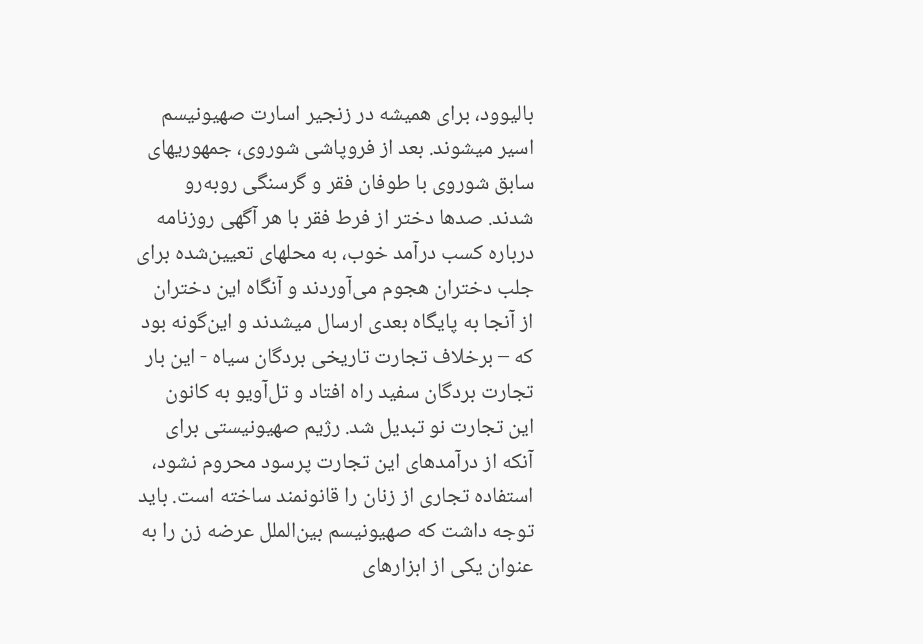بالیوود، برای همیشه در زنجیر اسارت صهیونیسم اسیر میشوند. بعد از فروپاشی شوروی، جمهوریهای سابق شوروی با طوفان فقر و گرسنگی روبه‌رو شدند. صدها دختر از فرط فقر با هر آگهی روزنامه درباره کسب درآمد خوب، به محلهای تعیین‌شده برای جلب دختران هجوم می‌آوردند و آنگاه این دختران از آنجا به پایگاه بعدی ارسال میشدند و این‌گونه بود که – برخلاف تجارت تاریخی بردگان سیاه - این بار تجارت بردگان سفید راه افتاد و تل‌آویو به کانون این تجارت نو تبدیل شد. رژیم صهیونیستی برای آنکه از درآمدهای این تجارت پرسود محروم نشود، استفاده تجاری از زنان را قانونمند ساخته است. باید توجه داشت که صهیونیسم بین‌الملل عرضه زن را به عنوان یکی از ابزارهای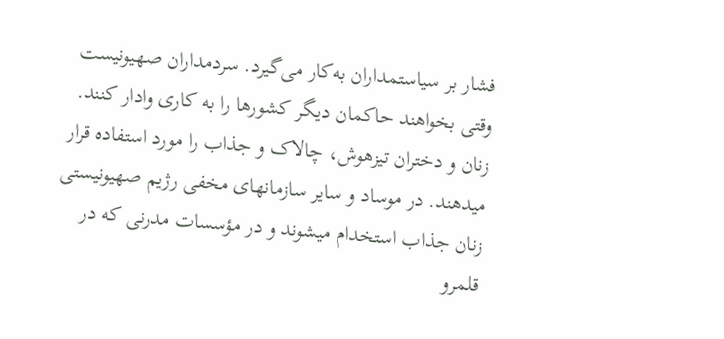فشار بر سیاستمداران به‌کار می‌گیرد. سردمداران صهیونیست وقتی بخواهند حاکمان دیگر کشورها را به کاری وادار کنند. زنان و دختران تیزهوش، چالاک و جذاب را مورد استفاده قرار میدهند. در موساد و سایر سازمانهای مخفی رژیم صهیونیستی زنان جذاب استخدام میشوند و در مؤسسات مدرنی که در قلمرو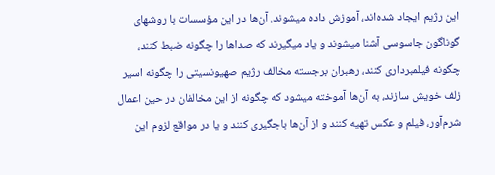این رژیم ایجاد شده‌اند، آموزش داده میشوند. آن‌ها در این مؤسسات با روشهای گوناگون جاسوسی آشنا میشوند و یاد میگیرند که صداها را چگونه ضبط کنند، چگونه فیلمبرداری کنند، رهبران برجسته مخالف رژیم صهیونسیتی را چگونه اسیر زلف خویش سازند، به آن‌ها آموخته میشود که چگونه از این مخالفان در حین اعمال شرم‌آور، فیلم و عکس تهیه کنند و از آن‌ها باجگیری کنند و یا در مواقع لزوم این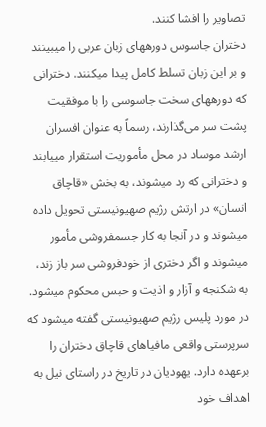تصاویر را افشا کنند.
دختران جاسوس دورههای زبان عربی را میبینند و بر این زبان تسلط کامل پیدا میکنند. دخترانی که دورههای سخت جاسوسی را با موفقیت پشت سر می‌گذارند، رسماً به عنوان افسران ارشد موساد در محل مأموریت استقرار مییابند و دخترانی که رد میشوند، به بخش «قاچاق انسان» در ارتش رژیم صهیونیستی تحویل داده میشوند و در آنجا به کار جسمفروشی مأمور میشوند و اگر دختری از خودفروشی سر باز زند، به شکنجه و آزار و اذیت و حبس محکوم میشود. در مورد پلیس رژیم صهیونیستی گفته میشود که سرپرستی واقعی مافیاهای قاچاق دختران را برعهده دارد. یهودیان در تاریخ در راستای نیل به اهداف خود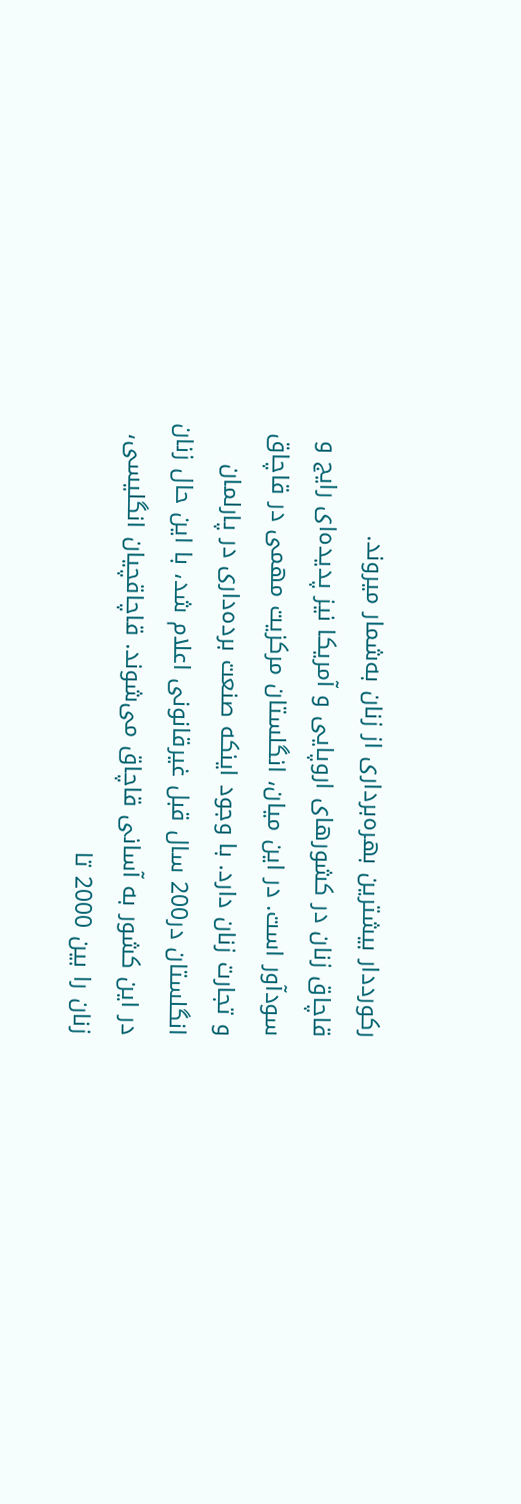رکورددار بیشترین بهره‌برداری از زنان به‌شمار میروند.
قاچاق زنان در کشورهای اروپایی و آمریکا نیز پدیده‌ای رایج و سودآور است. در این میان، انگلستان مرکزیت مهمی در قاچاق و تجارت زنان دارد. با وجود اینکه صنعت برده‌داری در پارلمان انگلستان در200 سال قبل غیرقانونی اعلام شد، با این حال زنان در این کشور به آسانی قاچاق می‌شوند. قاچاقچیان انگلیسی، زنان را بین 2000 تا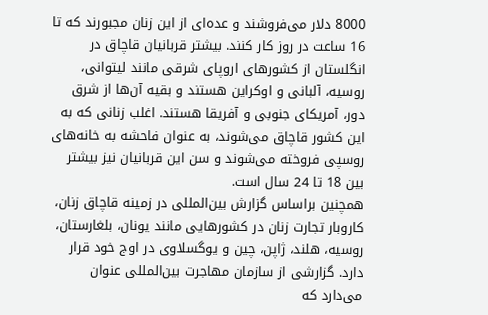8000 دلار می‌فروشند و عده‌ای از این زنان مجبورند که تا 16 ساعت در روز کار کنند. بیشتر قربانیان قاچاق در انگلستان از کشورهای اروپای شرقی مانند لیتوانی، روسیه، آلبانی و اوکراین هستند و بقیه آن‌ها از شرق دور، آمریکای جنوبی و آفریقا هستند. اغلب زنانی که به این کشور قاچاق می‌شوند، به عنوان فاحشه به خانه‌های روسپی فروخته می‌شوند و سن این قربانیان نیز بیشتر بین 18 تا 24 سال است.
همچنین براساس گزارش بین‌المللی در زمینه قاچاق زنان، کاروبار تجارت زنان در کشورهایی مانند یونان، بلغارستان، روسیه، هلند، ژاپن، چین و یوگسلاوی در اوج خود قرار دارد. گزارشی از سازمان مهاجرت بین‌المللی عنوان می‌دارد که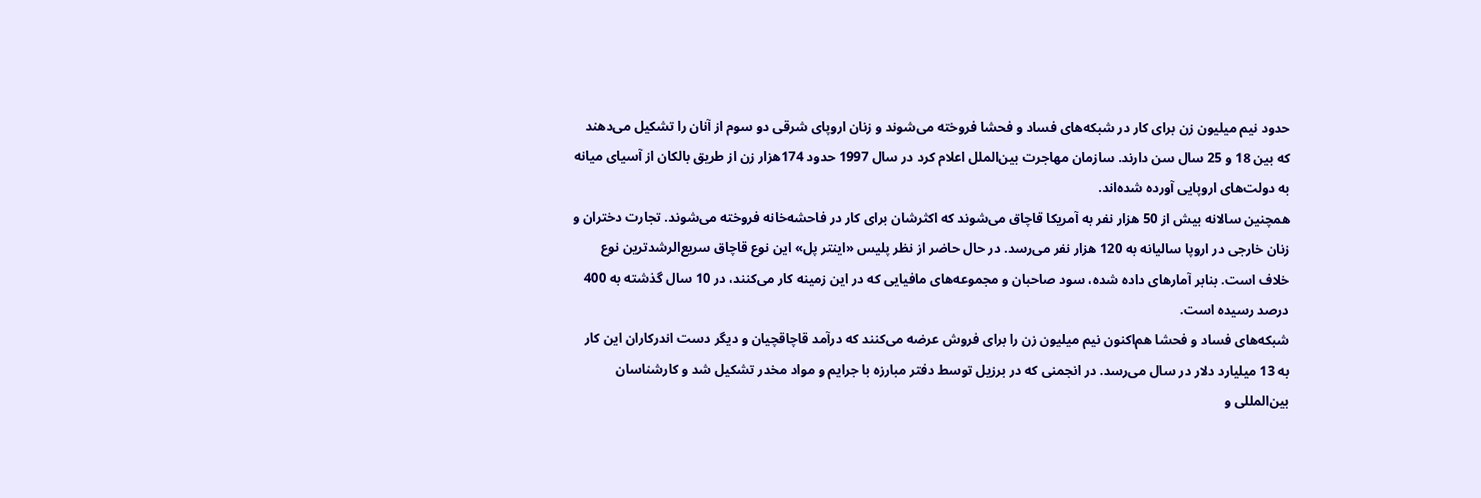حدود نیم میلیون زن برای کار در شبکه‌های فساد و فحشا فروخته می‌شوند و زنان اروپای شرقی دو سوم از آنان را تشکیل می‌دهند که بین 18 و 25 سال سن دارند. سازمان مهاجرت بین‌الملل اعلام کرد در سال 1997 حدود 174هزار زن از طریق بالکان از آسیای میانه به دولت‌های اروپایی آورده شده‌اند.
همچنین سالانه بیش از 50 هزار نفر به آمریکا قاچاق می‌شوند که اکثرشان برای کار در فاحشه‌خانه فروخته می‌شوند. تجارت دختران و زنان خارجی در اروپا سالیانه به 120 هزار نفر می‌رسد. در حال حاضر از نظر پلیس «اینتر پل» این نوع قاچاق سریع‌الرشدترین نوع خلاف است. بنابر آمارهای داده شده، سود صاحبان و مجموعه‌های مافیایی که در این زمینه کار می‌کنند، در 10 سال گذشته به 400 درصد رسیده است.
شبکه‌های فساد و فحشا هم‌اکنون نیم میلیون زن را برای فروش عرضه می‌کنند که درآمد قاچاقچیان و دیگر دست اندرکاران این کار به 13 میلیارد دلار در سال می‌رسد. در انجمنی که در برزیل توسط دفتر مبارزه با جرایم و مواد مخدر تشکیل شد و کارشناسان بین‌المللی و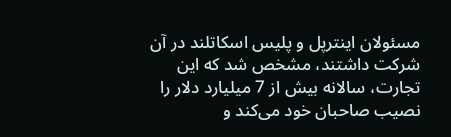مسئولان اینترپل و پلیس اسکاتلند در آن شرکت داشتند، مشخص شد که این تجارت، سالانه بیش از 7 میلیارد دلار را نصیب صاحبان خود می‌کند و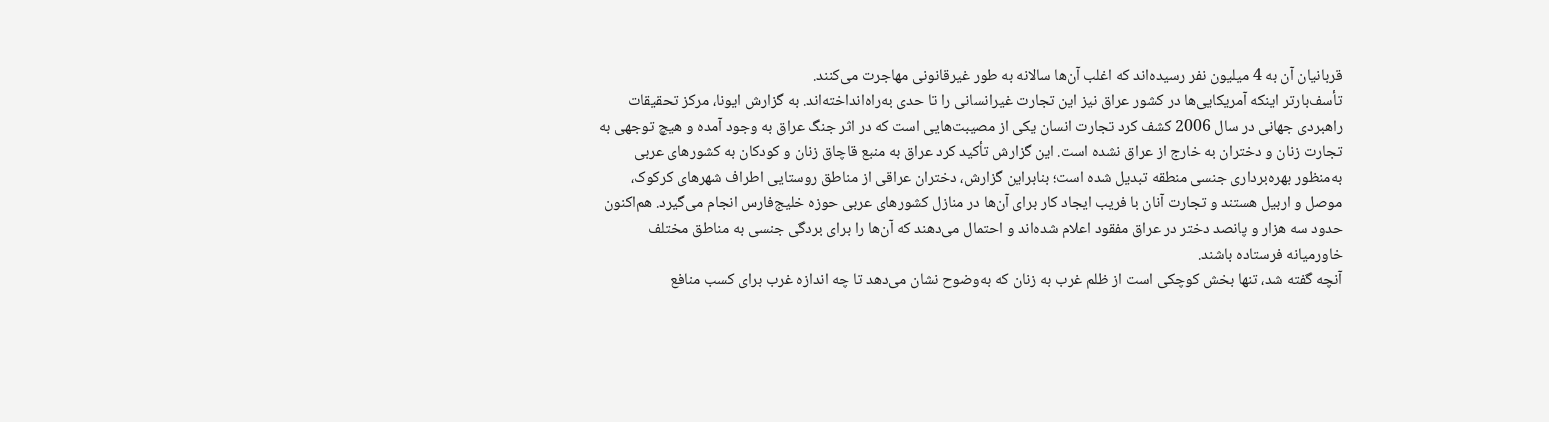قربانیان آن به 4 میلیون نفر رسیده‌اند که اغلب آن‌ها سالانه به طور غیرقانونی مهاجرت می‌کنند.
تأسف‌بارتر اینکه آمریکایی‌ها در کشور عراق نیز این تجارت غیرانسانی را تا حدی به‌راه‌انداخته‌اند. به گزارش ایونا، مرکز تحقیقات راهبردی جهانی در سال 2006 کشف کرد تجارت انسان یکی از مصیبت‌هایی است که در اثر جنگ عراق به وجود آمده و هیچ توجهی به تجارت زنان و دختران به خارج از عراق نشده است. این گزارش تأکید کرد عراق به منبع قاچاق زنان و کودکان به کشورهای عربی به‌منظور بهره‌برداری جنسی منطقه تبدیل شده است؛ بنابراین گزارش، دختران عراقی از مناطق روستایی اطراف شهرهای کرکوک، موصل و اربیل هستند و تجارت آنان با فریب ایجاد کار برای آن‌ها در منازل کشورهای عربی حوزه خلیج‌فارس انجام می‌گیرد. هم‌اکنون حدود سه هزار و پانصد دختر در عراق مفقود اعلام شده‌اند و احتمال می‌دهند که آن‌ها را برای بردگی جنسی به مناطق مختلف خاورمیانه فرستاده باشند.
آنچه گفته شد، تنها بخش کوچکی است از ظلم غرب به زنان که به‌وضوح نشان می‌دهد تا چه اندازه غرب برای کسب منافع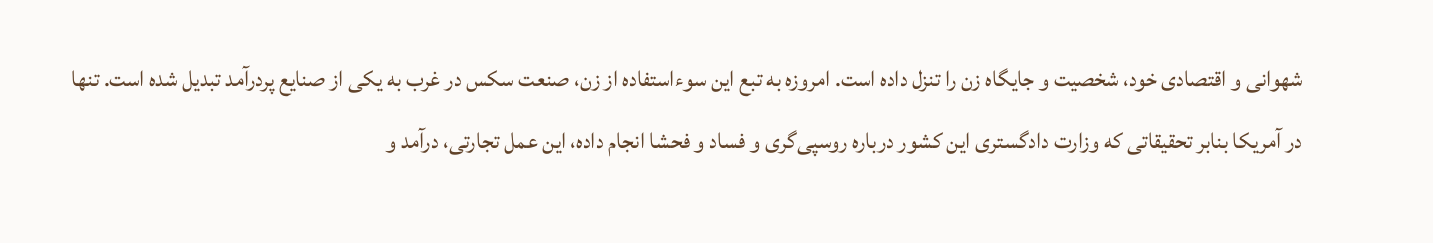شهوانی و اقتصادی خود، شخصیت و جایگاه زن را تنزل داده است. امروزه به تبع این سوءاستفاده از زن، صنعت سکس در غرب به یکی از صنایع پردرآمد تبدیل شده است. تنها در آمریکا بنابر تحقیقاتی که وزارت دادگستری این کشور درباره روسپی‌گری و فساد و فحشا انجام داده، این عمل تجارتی، درآمد و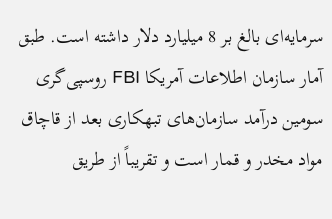سرمایه‌ای بالغ بر 8 میلیارد دلار داشته است. طبق آمار سازمان اطلاعات آمریکا FBI روسپی‌گری سومین درآمد سازمان‌های تبهکاری بعد از قاچاق مواد مخدر و قمار است و تقریباً از طریق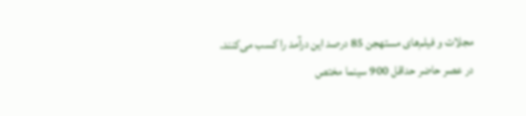مجلات و فیلم‌های مستهجن 85 درصد این درآمد را کسب می‌کنند.
در عصر حاضر حداقل 900 سینما مختص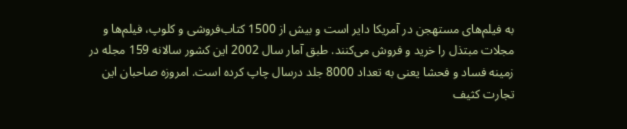به فیلم‌های مستهجن در آمریکا دایر است و بیش از 1500 کتاب‌فروشی و کلوپ، فیلم‌ها و مجلات مبتذل را خرید و فروش می‌کنند. طبق آمار سال 2002 این کشور سالانه 159 مجله در زمینه فساد و فحشا یعنی به تعداد 8000 جلد درسال چاپ کرده است. امروزه صاحبان این تجارت کثیف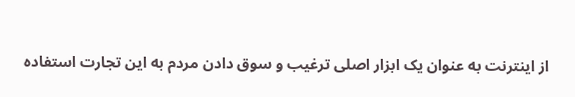از اینترنت به عنوان یک ابزار اصلی ترغیب و سوق دادن مردم به این تجارت استفاده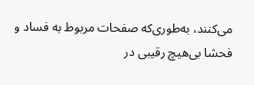می‌کنند، به‌طوری‌که صفحات مربوط به فساد و فحشا بی‌هیچ رقیبی در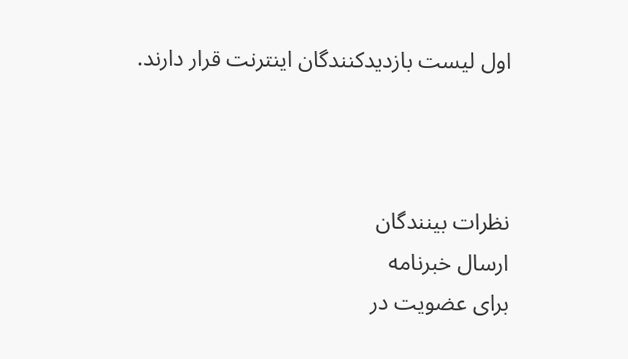اول لیست بازدیدکنندگان اینترنت قرار دارند.



نظرات بینندگان
ارسال خبرنامه
برای عضویت در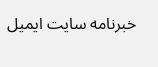خبرنامه سایت ایمیل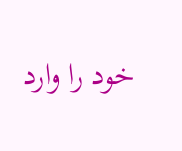خود را وارد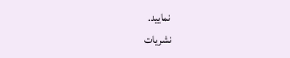نمایید.
نشریات